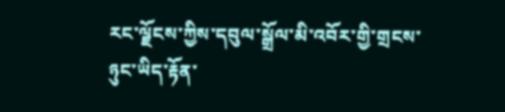རང་ལྗོངས་ཀྱིས་དབུལ་སྒྲོལ་མི་འབོར་གྱི་གྲངས་ཉུང་ཡིད་རྟོན་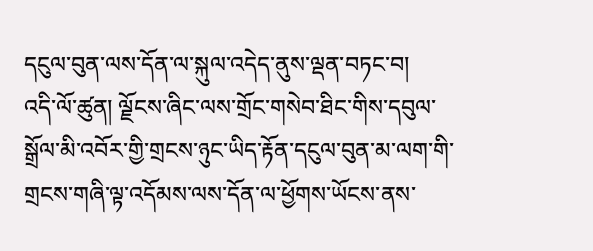དངུལ་བུན་ལས་དོན་ལ་སྐུལ་འདེད་ནུས་ལྡན་བཏང་བ།
འདི་ལོ་ཚུན། ལྗོངས་ཞིང་ལས་གྲོང་གསེབ་ཐིང་གིས་དབུལ་སྒྲོལ་མི་འབོར་གྱི་གྲངས་ཉུང་ཡིད་རྟོན་དངུལ་བུན་མ་ལག་གི་གྲངས་གཞི་ལྟ་འདོམས་ལས་དོན་ལ་ཕྱོགས་ཡོངས་ནས་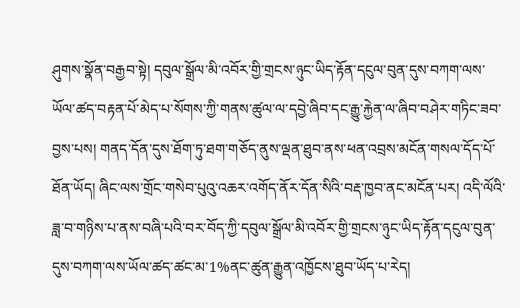ཤུགས་སྣོན་བརྒྱབ་སྟེ། དབུལ་སྒྲོལ་མི་འབོར་གྱི་གྲངས་ཉུང་ཡིད་རྟོན་དངུལ་བུན་དུས་བཀག་ལས་ཡོལ་ཚད་བརྟན་པོ་མེད་པ་སོགས་ཀྱི་གནས་ཚུལ་ལ་དབྱེ་ཞིབ་དང་རྒྱུ་རྐྱེན་ལ་ཞིབ་བཤེར་གཏིང་ཟབ་བྱས་པས། གནད་དོན་དུས་ཐོག་ཏུ་ཐག་གཅོད་ནུས་ལྡན་ཐུབ་ནས་ཕན་འབྲས་མངོན་གསལ་དོད་པོ་ཐོན་ཡོད། ཞིང་ལས་གྲོང་གསེབ་པུའུ་འཆར་འགོད་ནོར་དོན་སིའི་བརྡ་ཁྱབ་ནང་མངོན་པར། འདི་ལོའི་ཟླ་བ་གཉིས་པ་ནས་བཞི་པའི་བར་བོད་ཀྱི་དབུལ་སྒྲོལ་མི་འབོར་གྱི་གྲངས་ཉུང་ཡིད་རྟོན་དངུལ་བུན་དུས་བཀག་ལས་ཡོལ་ཚད་ཚང་མ་1%ནང་ཚུན་རྒྱུན་འཁྱོངས་ཐུབ་ཡོད་པ་རེད།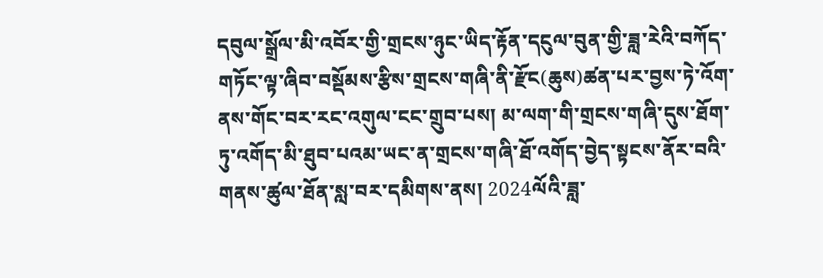དབུལ་སྒྲོལ་མི་འབོར་གྱི་གྲངས་ཉུང་ཡིད་རྟོན་དངུལ་བུན་གྱི་ཟླ་རེའི་བཀོད་གཏོང་ལྟ་ཞིབ་བསྡོམས་རྩིས་གྲངས་གཞི་ནི་རྫོང(ཆུས)ཚན་པར་བྱས་ཏེ་འོག་ནས་གོང་བར་རང་འགུལ་ངང་གྲུབ་པས། མ་ལག་གི་གྲངས་གཞི་དུས་ཐོག་ཏུ་འགོད་མི་ཐུབ་པའམ་ཡང་ན་གྲངས་གཞི་ཐོ་འགོད་བྱེད་སྟངས་ནོར་བའི་གནས་ཚུལ་ཐོན་སླ་བར་དམིགས་ནས། 2024ལོའི་ཟླ་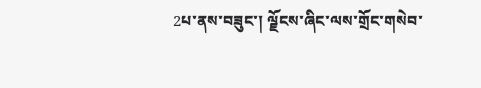2པ་ནས་བཟུང་། ལྗོངས་ཞིང་ལས་གྲོང་གསེབ་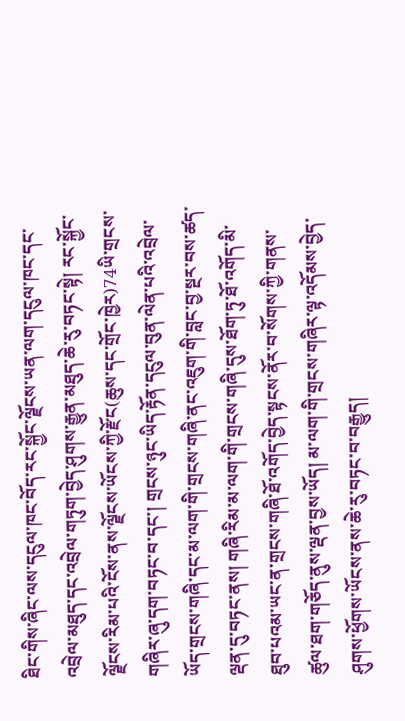ཐིང་གིས་ཞིང་ལས་དངུལ་ཁང་བོད་རང་སྐྱོང་ལྗོངས་ཡན་ལག་དངུལ་ཁང་དང་འབྲེལ་མཐུད་དང་འབྲེལ་གཏུག་བྱེད་ཤུགས་རྒྱུན་མཐུད་ཆེ་རུ་བཏང་སྟེ། རང་སྐྱོང་ལྗོངས་རིམ་པའི་ངོས་ནས་ལྗོངས་ཡོངས་ཀྱི་རྫོང(ཆུས་དང་གྲོང་ཁྱེར)74ཡི་གྲངས་གཞིར་ཞུ་དག་བཏང་བ་དང་། གྲངས་ཉུང་ཡིད་རྟོན་དངུལ་བུན་ལེན་པའི་འབྲེལ་ཡོད་གྲངས་གཞི་དང་མ་ལག་གི་གྲངས་གཞི་ནང་འཇུག་གི་བླང་བྱ་སྔར་བས་ཚད་ལྡན་དུ་བཏང་ནས། གཞི་རིམ་མ་ལག་གི་གྲངས་གཞི་དུས་ཐོག་ཏུ་ཐོ་འགོད་མི་ཐུབ་པའམ་ཡང་ན་གྲངས་གཞི་ཐོ་འགོད་བྱེད་སྟངས་ནོར་བ་སོགས་ཀྱི་གནས་ཚུལ་ཐག་གཅོད་ནུས་ལྡན་བྱས་ཡོད། མ་ལག་གི་གྲངས་གཞིར་ལྟ་འདོམས་བྱེད་ཤུགས་ཕྱོགས་ཡོངས་ནས་ཆེ་རུ་བཏང་བ་བརྒྱུད།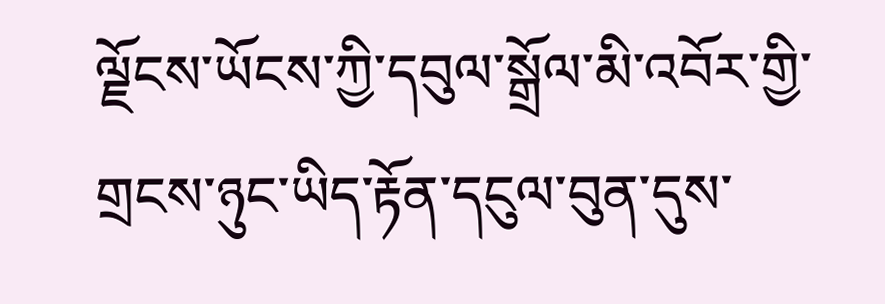ལྗོངས་ཡོངས་ཀྱི་དབུལ་སྒྲོལ་མི་འབོར་གྱི་གྲངས་ཉུང་ཡིད་རྟོན་དངུལ་བུན་དུས་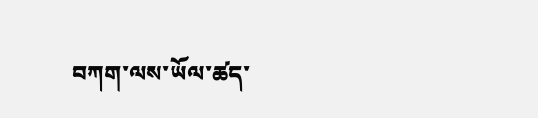བཀག་ལས་ཡོལ་ཚད་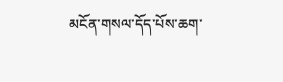མངོན་གསལ་དོད་པོས་ཆག་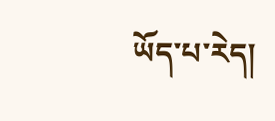ཡོད་པ་རེད།